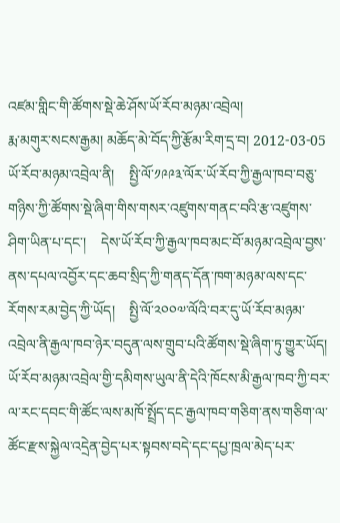འཛམ་གླིང་གི་ཚོགས་སྡེ་ཆེ་ཤོས་ཡོ་རོབ་མཉམ་འབྲེལ།
རྨ་མགུར་སངས་རྒྱམ། མཆོད་མེ་བོད་ཀྱི་རྩོམ་རིག་དྲ་བ། 2012-03-05
ཡོ་རོབ་མཉམ་འབྲེལ་ནི།    སྤྱི་ལོ་༡༩༩༣་ལོར་ཡོ་རོབ་ཀྱི་རྒྱལ་ཁབ་བཅུ་གཉིས་ཀྱི་ཚོགས་སྡེ་ཞིག་གིས་གསར་འཛུགས་གནང་བའི་རྩ་འཛུགས་ཤིག་ཡིན་པ་དང་།    དེས་ཡོ་རོབ་ཀྱི་རྒྱལ་ཁབ་མང་བོ་མཉམ་འབྲེལ་བྱས་ནས་དཔལ་འབྱོར་དང་ཆབ་སྲིད་ཀྱི་གནད་དོན་ཁག་མཉམ་ལས་དང་རོགས་རམ་བྱེད་ཀྱི་ཡོད།    སྤྱི་ལོ་༢༠༠༧་ལོའི་བར་དུ་ཡོ་རོབ་མཉམ་འབྲེལ་ནི་རྒྱལ་ཁབ་ཉེར་བདུན་ལས་གྲུབ་པའི་ཚོགས་སྡེ་ཞིག་ཏུ་གྱུར་ཡོད།    ཡོ་རོབ་མཉམ་འབྲེལ་གྱི་དམིགས་ཡུལ་ནི་དེའི་ཁོངས་མི་རྒྱལ་ཁབ་ཀྱི་བར་ལ་རང་དབང་གི་ཚོང་ལས་མཁོ་སྤྲོད་དང་རྒྱལ་ཁབ་གཅིག་ནས་གཅིག་ལ་ཚོང་རྫས་སྐྱེལ་འདྲེན་བྱེད་པར་སྟབས་བདེ་དང་དཔྱ་ཁྲལ་མེད་པར་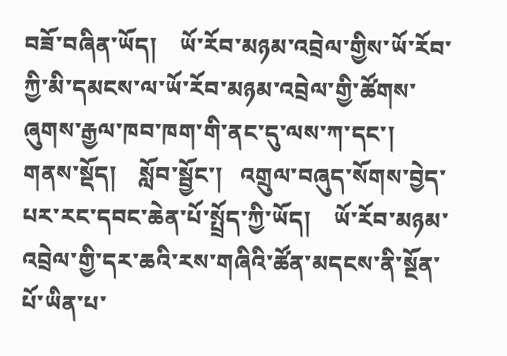བཟོ་བཞིན་ཡོད།    ཡོ་རོབ་མཉམ་འབྲེལ་གྱིས་ཡོ་རོབ་ཀྱི་མི་དམངས་ལ་ཡོ་རོབ་མཉམ་འབྲེལ་གྱི་ཚོགས་ཞུགས་རྒྱལ་ཁབ་ཁག་གི་ནང་དུ་ལས་ཀ་དང་།   གནས་སྡོད།    སློབ་སྦྱོང་།   འགྲུལ་བཞུད་སོགས་བྱེད་པར་རང་དབང་ཆེན་པོ་སྤྲོད་ཀྱི་ཡོད།    ཡོ་རོབ་མཉམ་འབྲེལ་གྱི་དར་ཆའི་རས་གཞིའི་ཚོན་མདངས་ནི་སྔོན་པོ་ཡིན་པ་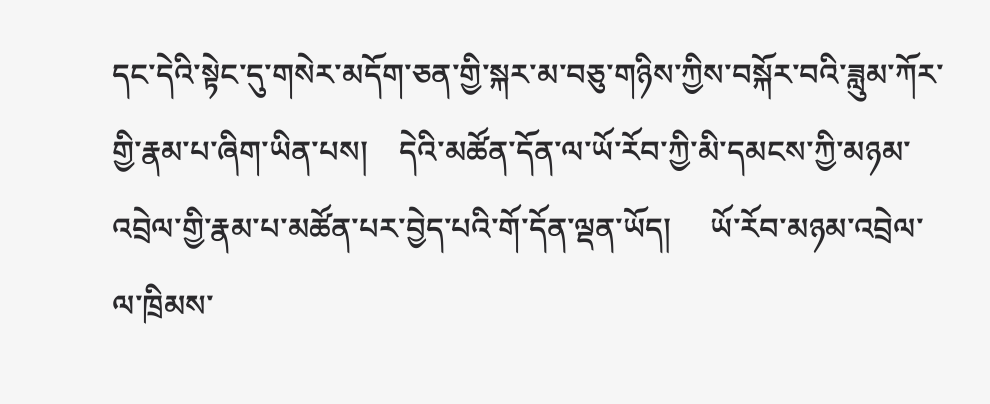དང་དེའི་སྟེང་དུ་གསེར་མདོག་ཅན་གྱི་སྐར་མ་བཅུ་གཉིས་ཀྱིས་བསྐོར་བའི་ཟླུམ་ཀོར་གྱི་རྣམ་པ་ཞིག་ཡིན་པས།    དེའི་མཚོན་དོན་ལ་ཡོ་རོབ་ཀྱི་མི་དམངས་ཀྱི་མཉམ་འབྲེལ་གྱི་རྣམ་པ་མཚོན་པར་བྱེད་པའི་གོ་དོན་ལྡན་ཡོད།     ཡོ་རོབ་མཉམ་འབྲེལ་ལ་ཁྲིམས་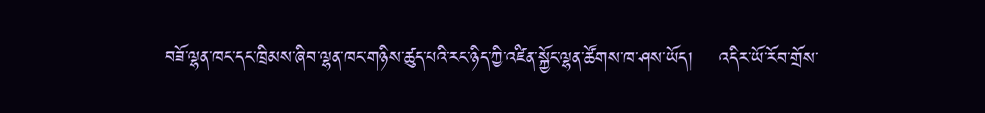བཟོ་ལྷན་ཁང་དང་ཁྲིམས་ཞིབ་ལྷན་ཁང་གཉིས་ཚུད་པའི་རང་ཉིད་ཀྱི་འཛིན་སྐྱོང་ལྷན་ཚོགས་ཁ་ཤས་ཡོད།    འདིར་ཡོ་རོབ་གྲོས་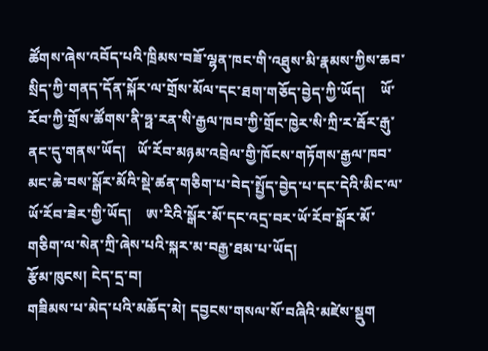ཚོགས་ཞེས་འབོད་པའི་ཁྲིམས་བཟོ་ལྷན་ཁང་གི་འཐུས་མི་རྣམས་ཀྱིས་ཆབ་སྲིད་ཀྱི་གནད་དོན་སྐོར་ལ་གྲོས་མོལ་དང་ཐག་གཅོད་བྱེད་ཀྱི་ཡོད།    ཡོ་རོབ་ཀྱི་གྲོས་ཚོགས་ནི་ཧྥ་རན་སི་རྒྱལ་ཁབ་ཀྱི་གྲོང་ཁྱེར་སི་ཀྲི་ར་རྦོར་རྒུ་ནང་དུ་གནས་ཡོད།   ཡོ་རོབ་མཉམ་འབྲེལ་གྱི་ཁོངས་གཏོགས་རྒྱལ་ཁབ་མང་ཆེ་བས་སྒོར་མོའི་སྡེ་ཚན་གཅིག་པ་བེད་སྤྱོད་བྱེད་པ་དང་དེའི་མིང་ལ་ཡོ་རོབ་ཟེར་གྱི་ཡོད།    ཨ་རིའི་སྒོར་མོ་དང་འདྲ་བར་ཡོ་རོབ་སྒོར་མོ་གཅིག་ལ་སེན་ཀྲི་ཞེས་པའི་སྐར་མ་བརྒྱ་ཐམ་པ་ཡོད།
རྩོམ་ཁུངས། ངེད་དྲ་བ།
གཟིམས་པ་མེད་པའི་མཆོད་མེ། དབྱངས་གསལ་སོ་བཞིའི་མཛེས་སྡུག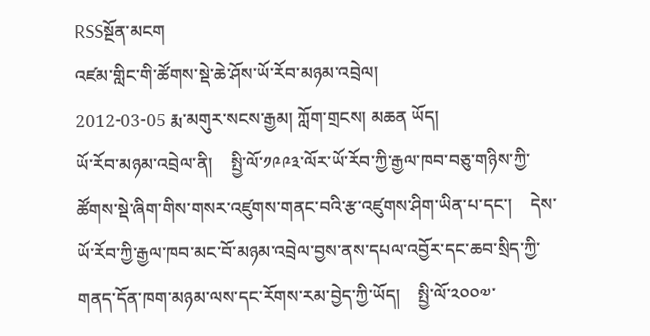RSSསྔོན་མངག
འཛམ་གླིང་གི་ཚོགས་སྡེ་ཆེ་ཤོས་ཡོ་རོབ་མཉམ་འབྲེལ།
2012-03-05 རྨ་མགུར་སངས་རྒྱམ། ཀློག་གྲངས། མཆན ཡོད།
ཡོ་རོབ་མཉམ་འབྲེལ་ནི།    སྤྱི་ལོ་༡༩༩༣་ལོར་ཡོ་རོབ་ཀྱི་རྒྱལ་ཁབ་བཅུ་གཉིས་ཀྱི་ཚོགས་སྡེ་ཞིག་གིས་གསར་འཛུགས་གནང་བའི་རྩ་འཛུགས་ཤིག་ཡིན་པ་དང་།    དེས་ཡོ་རོབ་ཀྱི་རྒྱལ་ཁབ་མང་བོ་མཉམ་འབྲེལ་བྱས་ནས་དཔལ་འབྱོར་དང་ཆབ་སྲིད་ཀྱི་གནད་དོན་ཁག་མཉམ་ལས་དང་རོགས་རམ་བྱེད་ཀྱི་ཡོད།    སྤྱི་ལོ་༢༠༠༧་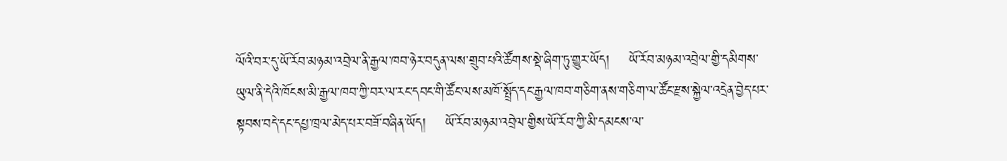ལོའི་བར་དུ་ཡོ་རོབ་མཉམ་འབྲེལ་ནི་རྒྱལ་ཁབ་ཉེར་བདུན་ལས་གྲུབ་པའི་ཚོགས་སྡེ་ཞིག་ཏུ་གྱུར་ཡོད།    ཡོ་རོབ་མཉམ་འབྲེལ་གྱི་དམིགས་ཡུལ་ནི་དེའི་ཁོངས་མི་རྒྱལ་ཁབ་ཀྱི་བར་ལ་རང་དབང་གི་ཚོང་ལས་མཁོ་སྤྲོད་དང་རྒྱལ་ཁབ་གཅིག་ནས་གཅིག་ལ་ཚོང་རྫས་སྐྱེལ་འདྲེན་བྱེད་པར་སྟབས་བདེ་དང་དཔྱ་ཁྲལ་མེད་པར་བཟོ་བཞིན་ཡོད།    ཡོ་རོབ་མཉམ་འབྲེལ་གྱིས་ཡོ་རོབ་ཀྱི་མི་དམངས་ལ་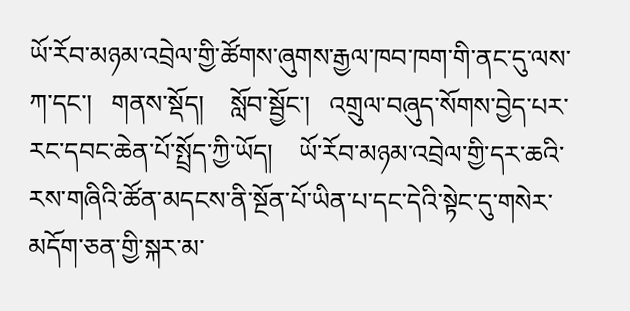ཡོ་རོབ་མཉམ་འབྲེལ་གྱི་ཚོགས་ཞུགས་རྒྱལ་ཁབ་ཁག་གི་ནང་དུ་ལས་ཀ་དང་།   གནས་སྡོད།    སློབ་སྦྱོང་།   འགྲུལ་བཞུད་སོགས་བྱེད་པར་རང་དབང་ཆེན་པོ་སྤྲོད་ཀྱི་ཡོད།    ཡོ་རོབ་མཉམ་འབྲེལ་གྱི་དར་ཆའི་རས་གཞིའི་ཚོན་མདངས་ནི་སྔོན་པོ་ཡིན་པ་དང་དེའི་སྟེང་དུ་གསེར་མདོག་ཅན་གྱི་སྐར་མ་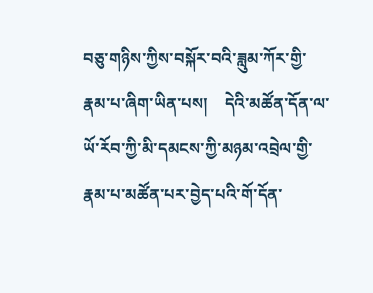བཅུ་གཉིས་ཀྱིས་བསྐོར་བའི་ཟླུམ་ཀོར་གྱི་རྣམ་པ་ཞིག་ཡིན་པས།    དེའི་མཚོན་དོན་ལ་ཡོ་རོབ་ཀྱི་མི་དམངས་ཀྱི་མཉམ་འབྲེལ་གྱི་རྣམ་པ་མཚོན་པར་བྱེད་པའི་གོ་དོན་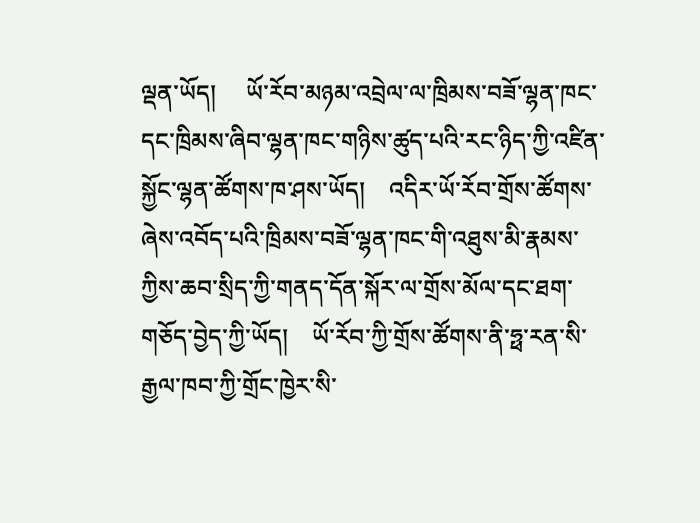ལྡན་ཡོད།     ཡོ་རོབ་མཉམ་འབྲེལ་ལ་ཁྲིམས་བཟོ་ལྷན་ཁང་དང་ཁྲིམས་ཞིབ་ལྷན་ཁང་གཉིས་ཚུད་པའི་རང་ཉིད་ཀྱི་འཛིན་སྐྱོང་ལྷན་ཚོགས་ཁ་ཤས་ཡོད།    འདིར་ཡོ་རོབ་གྲོས་ཚོགས་ཞེས་འབོད་པའི་ཁྲིམས་བཟོ་ལྷན་ཁང་གི་འཐུས་མི་རྣམས་ཀྱིས་ཆབ་སྲིད་ཀྱི་གནད་དོན་སྐོར་ལ་གྲོས་མོལ་དང་ཐག་གཅོད་བྱེད་ཀྱི་ཡོད།    ཡོ་རོབ་ཀྱི་གྲོས་ཚོགས་ནི་ཧྥ་རན་སི་རྒྱལ་ཁབ་ཀྱི་གྲོང་ཁྱེར་སི་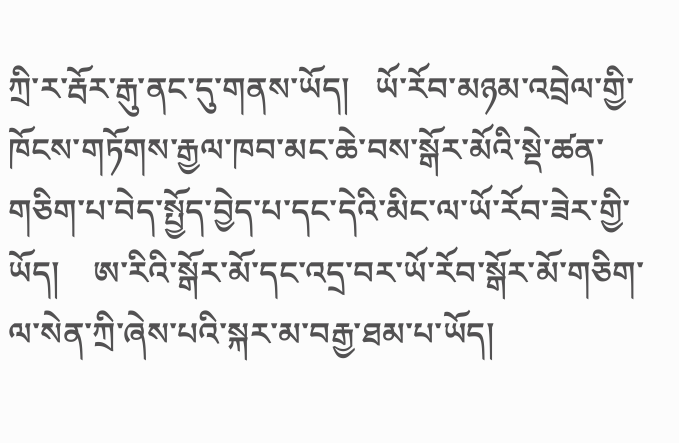ཀྲི་ར་རྦོར་རྒུ་ནང་དུ་གནས་ཡོད།   ཡོ་རོབ་མཉམ་འབྲེལ་གྱི་ཁོངས་གཏོགས་རྒྱལ་ཁབ་མང་ཆེ་བས་སྒོར་མོའི་སྡེ་ཚན་གཅིག་པ་བེད་སྤྱོད་བྱེད་པ་དང་དེའི་མིང་ལ་ཡོ་རོབ་ཟེར་གྱི་ཡོད།    ཨ་རིའི་སྒོར་མོ་དང་འདྲ་བར་ཡོ་རོབ་སྒོར་མོ་གཅིག་ལ་སེན་ཀྲི་ཞེས་པའི་སྐར་མ་བརྒྱ་ཐམ་པ་ཡོད།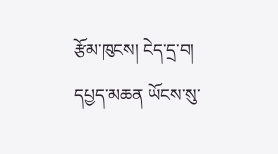རྩོམ་ཁུངས། ངེད་དྲ་བ།
དཔྱད་མཆན ཡོངས་སུ་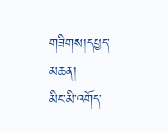གཟིགས།དཔྱད་མཆན།
མིང་མི་འགོད་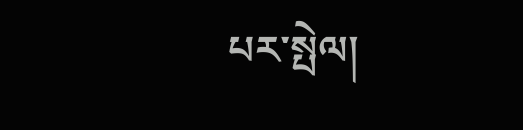པར་སྤེལ།